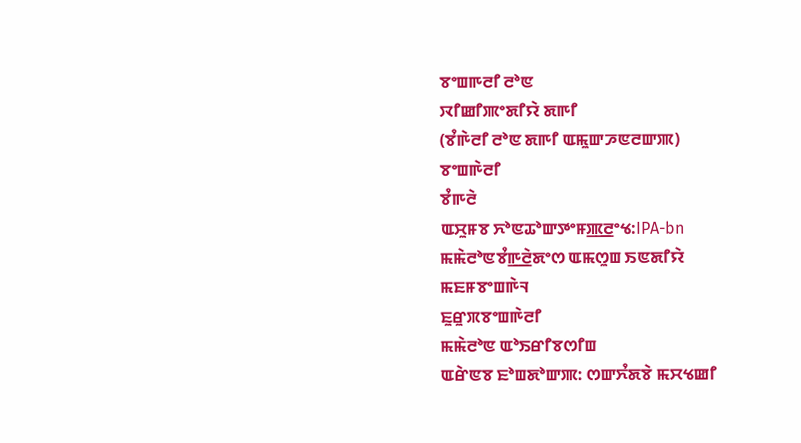ꯕꯦꯡꯒꯂꯤ ꯂꯣꯟ
ꯋꯤꯀꯤꯄꯦꯗꯤꯌꯥ ꯗꯒꯤ
(ꯕꯪꯒꯥꯂꯤ ꯂꯣꯟ ꯗꯒꯤ ꯑꯃꯨꯛꯍꯟꯂꯛꯄ)
ꯕꯦꯡꯒꯥꯂꯤ
ꯕꯪꯒꯂꯥ
ꯑꯆꯨꯝꯕ ꯈꯣꯟꯊꯣꯛꯇꯦꯝꯄ꯭ꯂꯦꯠ:IPA-bn
ꯃꯃꯥꯂꯣꯟꯕꯪꯒ꯭ꯂꯥꯗꯦꯁ ꯑꯃꯁꯨꯡ ꯏꯟꯗꯤꯌꯥ
ꯃꯐꯝꯕꯦꯡꯒꯥꯜ
ꯐꯨꯔꯨꯞꯕꯦꯡꯒꯥꯂꯤ
ꯃꯃꯥꯂꯣꯟ ꯑꯣꯏꯔꯤꯕꯁꯤꯡ
ꯑꯔꯥꯟꯕ ꯐꯣꯡꯗꯣꯛꯄ: ꯁꯛꯈꯪꯗꯕꯥ ꯃꯆꯠꯀꯤ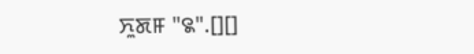ꯈꯨꯗꯝ "꯲".[][]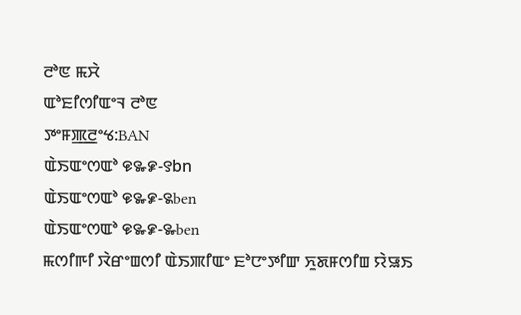ꯂꯣꯟ ꯃꯆꯥ
ꯑꯣꯐꯤꯁꯤꯑꯦꯜ ꯂꯣꯟ
ꯇꯦꯝꯄ꯭ꯂꯦꯠ:BAN
ꯑꯥꯏꯑꯦꯁꯑꯣ ꯶꯳꯹-꯱bn
ꯑꯥꯏꯑꯦꯁꯑꯣ ꯶꯳꯹-꯲ben
ꯑꯥꯏꯑꯦꯁꯑꯣ ꯶꯳꯹-꯳ben
ꯃꯁꯤꯒꯤ ꯋꯥꯔꯦꯡꯁꯤ ꯑꯥꯏꯄꯤꯑꯦ ꯐꯣꯅꯦꯇꯤꯛ ꯈꯨꯗꯝꯁꯤꯡ ꯌꯥꯎꯏ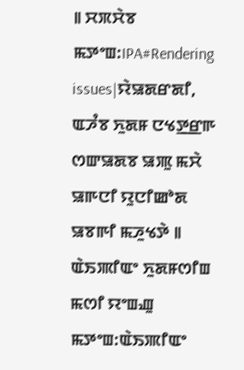꯫ ꯆꯞꯆꯥꯕ ꯃꯇꯦꯡ:IPA#Rendering issues|ꯌꯥꯎꯗꯔꯗꯤ, ꯑꯍꯪꯕ ꯈꯨꯗꯝ ꯅꯠꯇ꯭ꯔꯒ ꯁꯛꯎꯗꯕ ꯎꯄꯨ ꯃꯆꯥ ꯎꯒꯅꯤ ꯌꯨꯅꯤꯀꯣꯗ ꯎꯕꯒꯤ ꯃꯍꯨꯠꯇꯥ ꯫ ꯑꯥꯏꯄꯤꯑꯦ ꯈꯨꯗꯝꯁꯤꯡ ꯃꯁꯤ ꯌꯦꯡꯉꯨ ꯃꯇꯦꯡ:ꯑꯥꯏꯄꯤꯑꯦ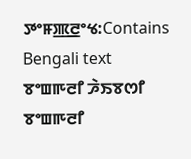ꯇꯦꯝꯄ꯭ꯂꯦꯠ:Contains Bengali text ꯕꯦꯡꯒꯂꯤ ꯍꯥꯏꯕꯁꯤ ꯕꯦꯡꯒꯂꯤ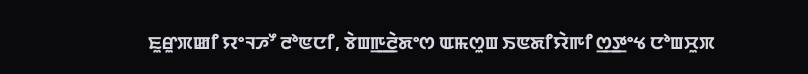ꯐꯨꯔꯨꯞꯀꯤ ꯌꯦꯜꯍꯧ ꯂꯣꯟꯅꯤ, ꯕꯥꯡꯒ꯭ꯂꯥꯗꯦꯁ ꯑꯃꯁꯨꯡ ꯏꯟꯗꯤꯌꯥꯒꯤ ꯁ꯭ꯇꯦꯠ ꯅꯣꯡꯆꯨꯞ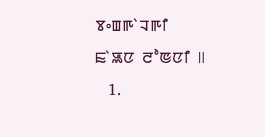ꯕꯦꯡꯒꯥꯜꯒꯤ ꯐꯥꯎꯅ ꯂꯣꯟꯅꯤ ꯫
  1.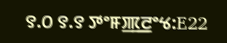꯱.꯰ ꯱.꯱ ꯇꯦꯝꯄ꯭ꯂꯦꯠ:E22